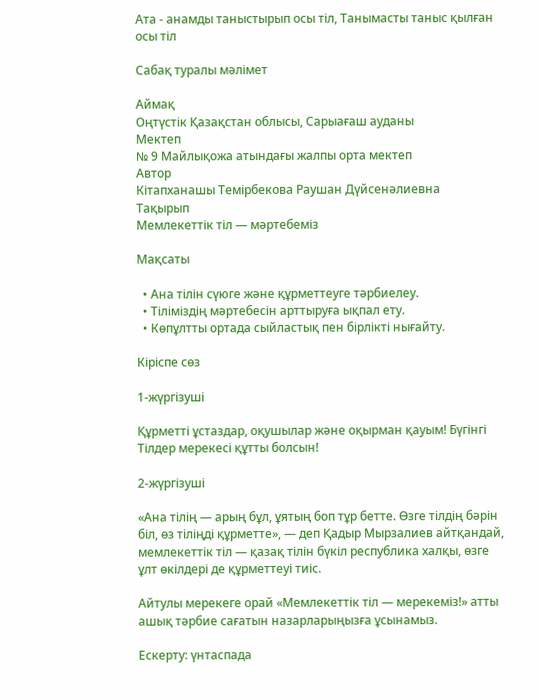Ата - анамды таныстырып осы тіл, Танымасты таныс қылған осы тіл

Сабақ туралы мәлімет

Аймақ
Оңтүстік Қазақстан облысы, Сарыағаш ауданы
Мектеп
№ 9 Майлықожа атындағы жалпы орта мектеп
Автор
Кітапханашы Темірбекова Раушан Дүйсенәлиевна
Тақырып
Мемлекеттік тіл — мәртебеміз

Мақсаты

  • Ана тілін сүюге және құрметтеуге тәрбиелеу.
  • Тіліміздің мәртебесін арттыруға ықпал ету.
  • Көпұлтты ортада сыйластық пен бірлікті нығайту.

Кіріспе сөз

1-жүргізуші

Құрметті ұстаздар, оқушылар және оқырман қауым! Бүгінгі Тілдер мерекесі құтты болсын!

2-жүргізуші

«Ана тілің — арың бұл, ұятың боп тұр бетте. Өзге тілдің бәрін біл, өз тіліңді құрметте», — деп Қадыр Мырзалиев айтқандай, мемлекеттік тіл — қазақ тілін бүкіл республика халқы, өзге ұлт өкілдері де құрметтеуі тиіс.

Айтулы мерекеге орай «Мемлекеттік тіл — мерекеміз!» атты ашық тәрбие сағатын назарларыңызға ұсынамыз.

Ескерту: үнтаспада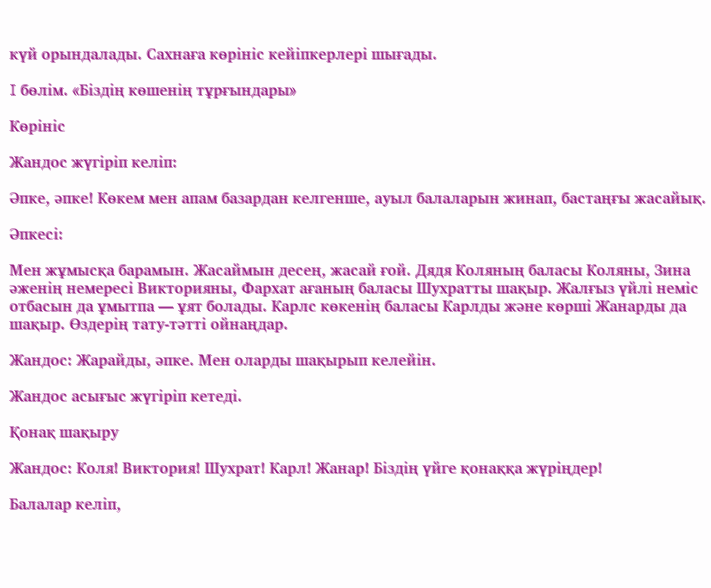күй орындалады. Сахнаға көрініс кейіпкерлері шығады.

I бөлім. «Біздің көшенің тұрғындары»

Көрініс

Жандос жүгіріп келіп:

Әпке, әпке! Көкем мен апам базардан келгенше, ауыл балаларын жинап, бастаңғы жасайық.

Әпкесі:

Мен жұмысқа барамын. Жасаймын десең, жасай ғой. Дядя Коляның баласы Коляны, Зина әженің немересі Викторияны, Фархат ағаның баласы Шухратты шақыр. Жалғыз үйлі неміс отбасын да ұмытпа — ұят болады. Карлс көкенің баласы Карлды және көрші Жанарды да шақыр. Өздерің тату-тәтті ойнаңдар.

Жандос: Жарайды, әпке. Мен оларды шақырып келейін.

Жандос асығыс жүгіріп кетеді.

Қонақ шақыру

Жандос: Коля! Виктория! Шухрат! Карл! Жанар! Біздің үйге қонаққа жүріңдер!

Балалар келіп,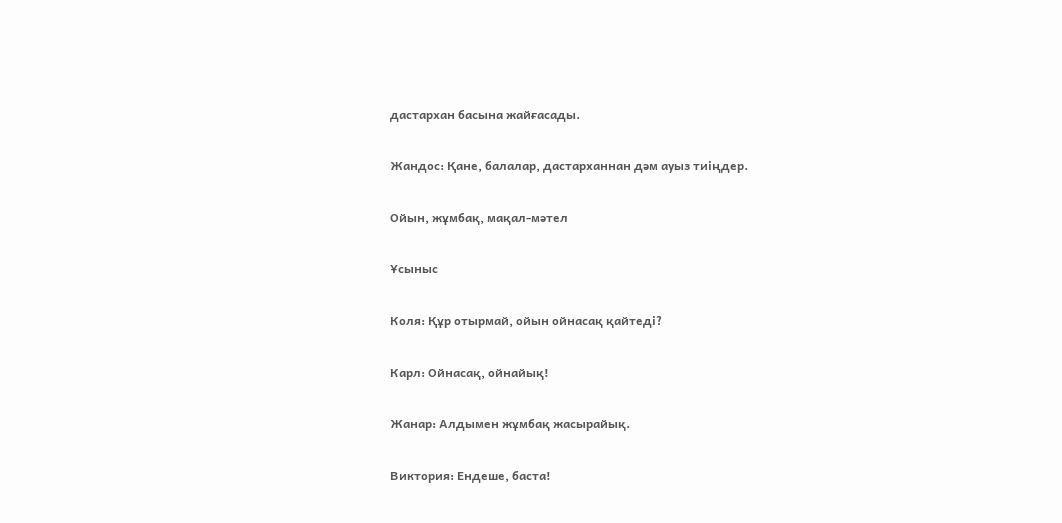дастархан басына жайғасады.

Жандос: Қане, балалар, дастарханнан дәм ауыз тиіңдер.

Ойын, жұмбақ, мақал-мәтел

Ұсыныс

Коля: Құр отырмай, ойын ойнасақ қайтеді?

Карл: Ойнасақ, ойнайық!

Жанар: Алдымен жұмбақ жасырайық.

Виктория: Ендеше, баста!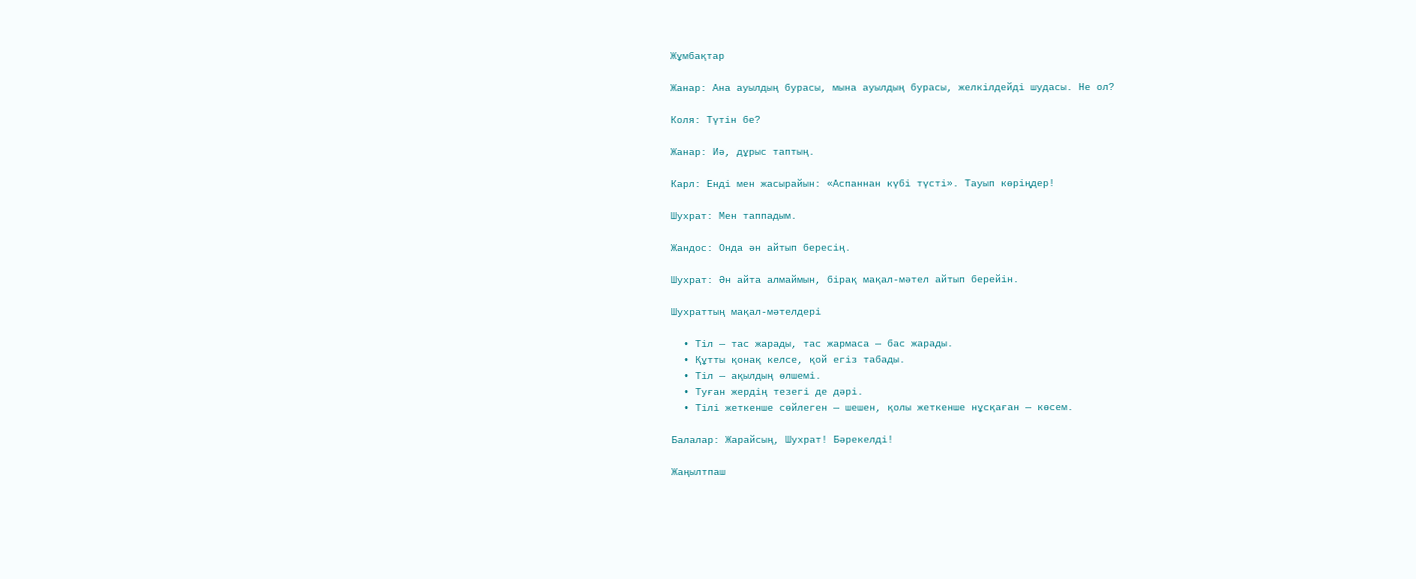Жұмбақтар

Жанар: Ана ауылдың бурасы, мына ауылдың бурасы, желкілдейді шудасы. Не ол?

Коля: Түтін бе?

Жанар: Иә, дұрыс таптың.

Карл: Енді мен жасырайын: «Аспаннан күбі түсті». Тауып көріңдер!

Шухрат: Мен таппадым.

Жандос: Онда ән айтып бересің.

Шухрат: Ән айта алмаймын, бірақ мақал-мәтел айтып берейін.

Шухраттың мақал-мәтелдері

  • Тіл — тас жарады, тас жармаса — бас жарады.
  • Құтты қонақ келсе, қой егіз табады.
  • Тіл — ақылдың өлшемі.
  • Туған жердің тезегі де дәрі.
  • Тілі жеткенше сөйлеген — шешен, қолы жеткенше нұсқаған — көсем.

Балалар: Жарайсың, Шухрат! Бәрекелді!

Жаңылтпаш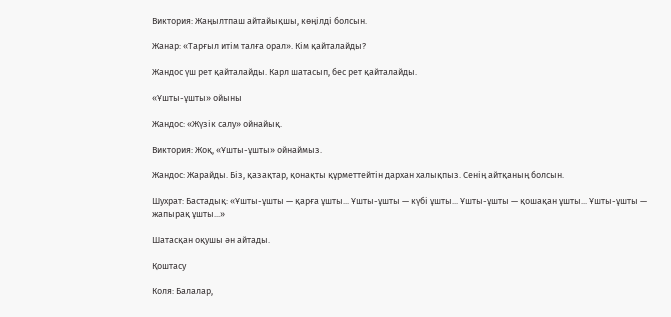Виктория: Жаңылтпаш айтайықшы, көңілді болсын.

Жанар: «Тарғыл итім талға орал». Кім қайталайды?

Жандос үш рет қайталайды. Карл шатасып, бес рет қайталайды.

«Ұшты-ұшты» ойыны

Жандос: «Жүзік салу» ойнайық.

Виктория: Жоқ, «Ұшты-ұшты» ойнаймыз.

Жандос: Жарайды. Біз, қазақтар, қонақты құрметтейтін дархан халықпыз. Сенің айтқаның болсын.

Шухрат: Бастадық: «Ұшты-ұшты — қарға ұшты... Ұшты-ұшты — күбі ұшты... Ұшты-ұшты — қошақан ұшты... Ұшты-ұшты — жапырақ ұшты...»

Шатасқан оқушы ән айтады.

Қоштасу

Коля: Балалар,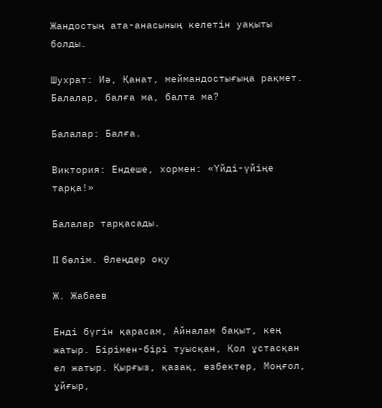Жандостың ата-анасының келетін уақыты болды.

Шухрат: Иә, Қанат, меймандостығыңа рақмет. Балалар, балға ма, балта ма?

Балалар: Балға.

Виктория: Ендеше, хормен: «Үйді-үйіңе тарқa!»

Балалар тарқасады.

II бөлім. Өлеңдер оқу

Ж. Жабаев

Енді бүгін қарасам, Айналам бақыт, кең жатыр. Бірімен-бірі туысқан, Қол ұстасқан ел жатыр. Қырғыз, қазақ, өзбектер, Моңғол, ұйғыр,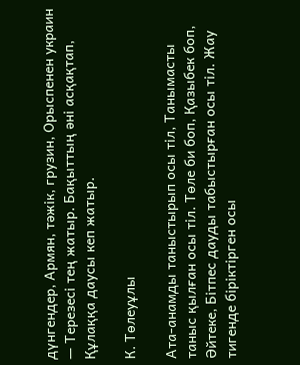дүнгендер, Армян, тәжік, грузин, Орыспенен украин — Терезесі тең жатыр. Бақыттың әні асқақтап, Құлаққа даусы кеп жатыр.

К. Төлеуұлы

Ата-анамды таныстырып осы тіл, Танымасты таныс қылған осы тіл. Төле би боп, Қазыбек боп, Әйтеке, Бітпес дауды табыстырған осы тіл. Жау тигенде біріктірген осы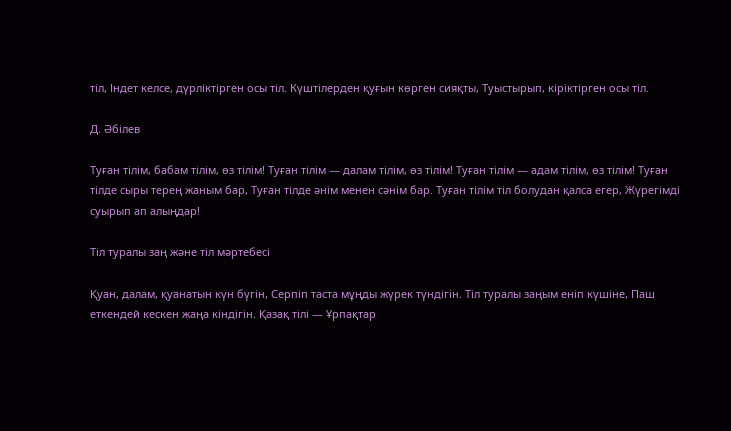тіл, Індет келсе, дүрліктірген осы тіл. Күштілерден қуғын көрген сияқты, Туыстырып, кіріктірген осы тіл.

Д. Әбілев

Туған тілім, бабам тілім, өз тілім! Туған тілім — далам тілім, өз тілім! Туған тілім — адам тілім, өз тілім! Туған тілде сыры терең жаным бар, Туған тілде әнім менен сәнім бар. Туған тілім тіл болудан қалса егер, Жүрегімді суырып ап алыңдар!

Тіл туралы заң және тіл мәртебесі

Қуан, далам, қуанатын күн бүгін, Серпіп таста мұңды жүрек түндігін. Тіл туралы заңым еніп күшіне, Паш еткендей кескен жаңа кіндігін. Қазақ тілі — Ұрпақтар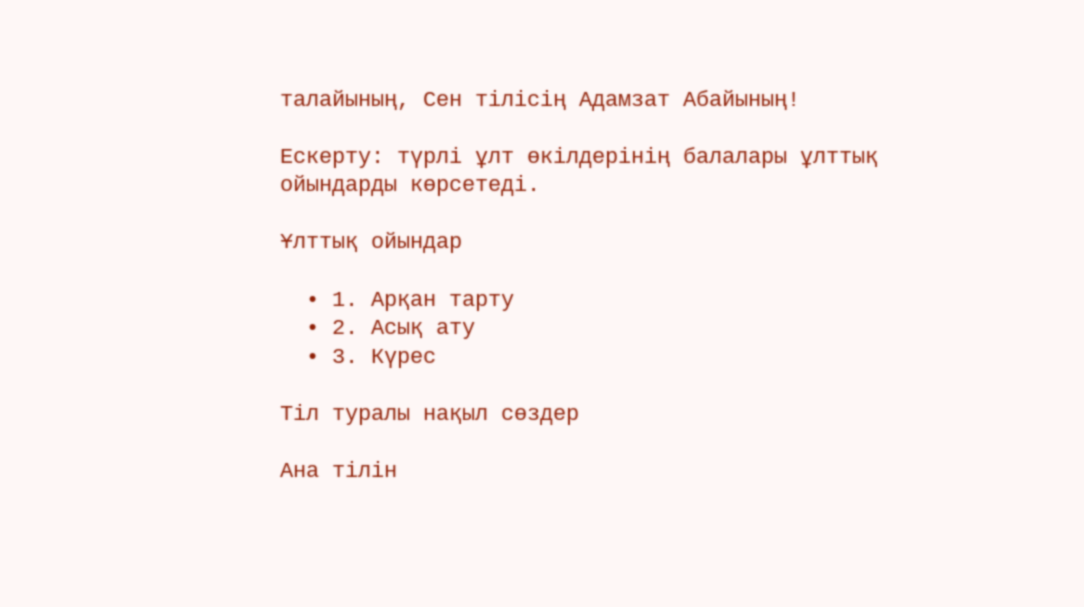талайының, Сен тілісің Адамзат Абайының!

Ескерту: түрлі ұлт өкілдерінің балалары ұлттық ойындарды көрсетеді.

Ұлттық ойындар

  • 1. Арқан тарту
  • 2. Асық ату
  • 3. Күрес

Тіл туралы нақыл сөздер

Ана тілін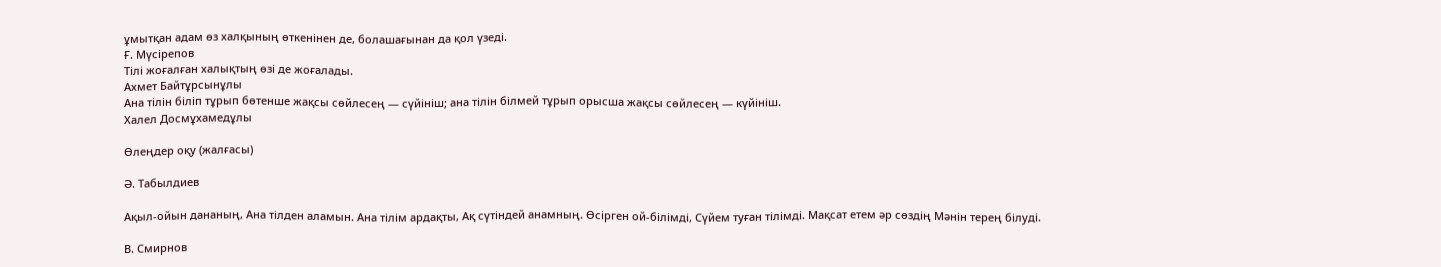ұмытқан адам өз халқының өткенінен де, болашағынан да қол үзеді.
Ғ. Мүсірепов
Тілі жоғалған халықтың өзі де жоғалады.
Ахмет Байтұрсынұлы
Ана тілін біліп тұрып бөтенше жақсы сөйлесең — сүйініш; ана тілін білмей тұрып орысша жақсы сөйлесең — күйініш.
Халел Досмұхамедұлы

Өлеңдер оқу (жалғасы)

Ә. Табылдиев

Ақыл-ойын дананың, Ана тілден аламын. Ана тілім ардақты, Ақ сүтіндей анамның. Өсірген ой-білімді, Сүйем туған тілімді. Мақсат етем әр сөздің Мәнін терең білуді.

В. Смирнов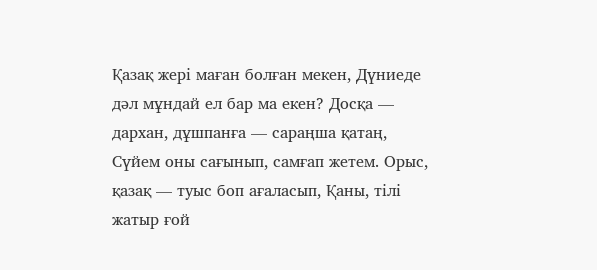Қазақ жері маған болған мекен, Дүниеде дәл мұндай ел бар ма екен? Досқа — дархан, дұшпанға — сараңша қатаң, Сүйем оны сағынып, самғап жетем. Орыс, қазақ — туыс боп ағаласып, Қаны, тілі жатыр ғой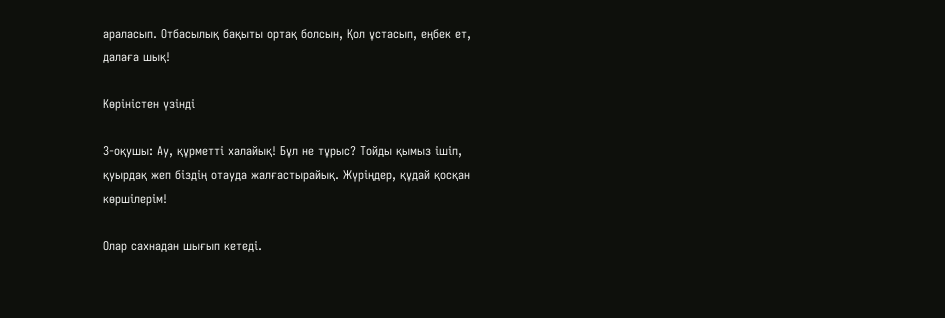араласып. Отбасылық бақыты ортақ болсын, Қол ұстасып, еңбек ет, далаға шық!

Көріністен үзінді

3-оқушы: Ау, құрметті халайық! Бұл не тұрыс? Тойды қымыз ішіп, қуырдақ жеп біздің отауда жалғастырайық. Жүріңдер, құдай қосқан көршілерім!

Олар сахнадан шығып кетеді.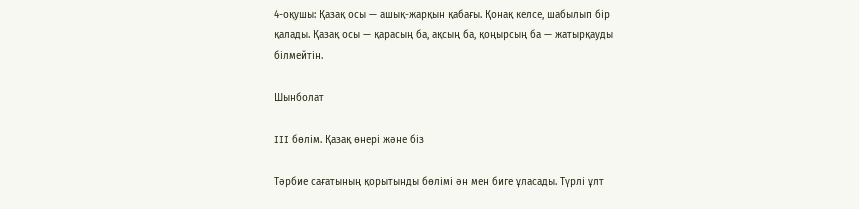4-оқушы: Қазақ осы — ашық-жарқын қабағы. Қонақ келсе, шабылып бір қалады. Қазақ осы — қарасың ба, ақсың ба, қоңырсың ба — жатырқауды білмейтін.

Шынболат

III бөлім. Қазақ өнері және біз

Тәрбие сағатының қорытынды бөлімі ән мен биге ұласады. Түрлі ұлт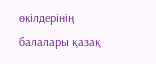өкілдерінің балалары қазақ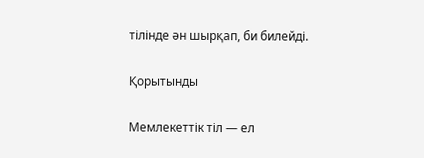тілінде ән шырқап, би билейді.

Қорытынды

Мемлекеттік тіл — ел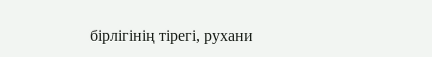бірлігінің тірегі, рухани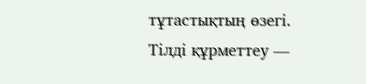тұтастықтың өзегі. Тілді құрметтеу —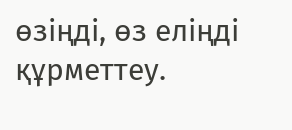өзіңді, өз еліңді құрметтеу.